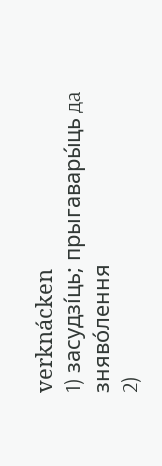verknácken
1) засудзі́ць; прыгавары́ць да зняво́лення
2)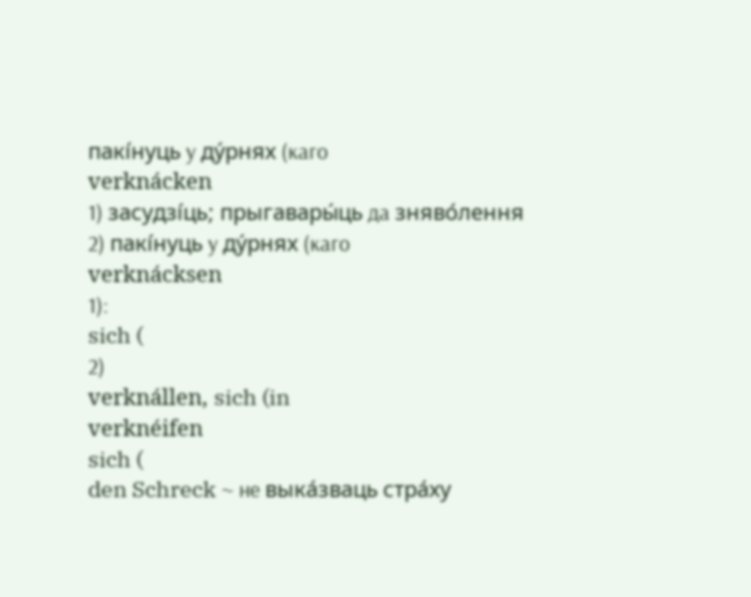пакі́нуць у ду́рнях (каго
verknácken
1) засудзі́ць; прыгавары́ць да зняво́лення
2) пакі́нуць у ду́рнях (каго
verknácksen
1):
sich (
2)
verknállen, sich (in
verknéifen
sich (
den Schreck ~ не выка́зваць стра́ху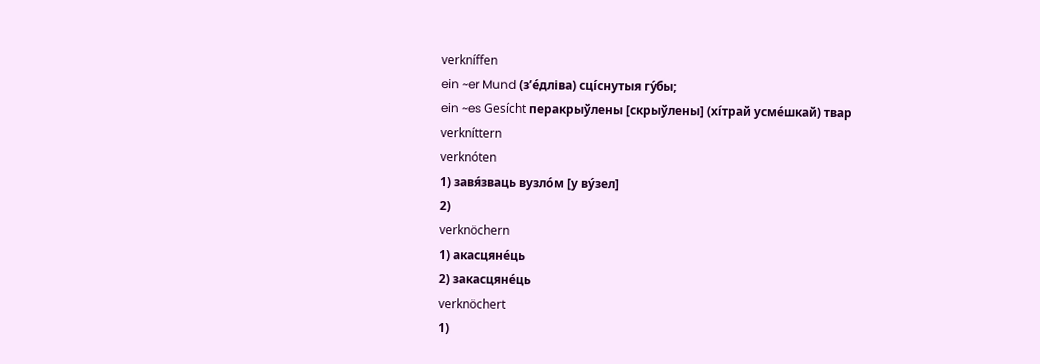verkníffen
ein ~er Mund (з’е́дліва) сці́снутыя гу́бы;
ein ~es Gesícht перакрыўлены [скрыўлены] (хі́трай усме́шкай) твар
verkníttern
verknóten
1) завя́зваць вузло́м [у ву́зел]
2)
verknöchern
1) акасцяне́ць
2) закасцяне́ць
verknöchert
1)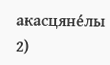акасцяне́лы
2)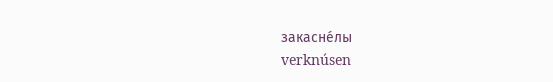закасне́лы
verknúsen